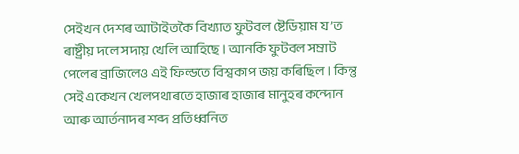সেইখন দেশৰ আটাইতকৈ বিখ্যাত ফুটবল ষ্টেডিয়াম য’ত ৰাষ্ট্ৰীয় দলে সদায় খেলি আহিছে। আনকি ফুটবল সম্ৰাট পেলেৰ ব্ৰাজিলেও এই ফিল্ডতে বিশ্বকাপ জয় কৰিছিল। কিন্তু সেই একেখন খেলপথাৰতে হাজাৰ হাজাৰ মানুহৰ কন্দোন আৰু আৰ্তনাদৰ শব্দ প্ৰতিধ্বনিত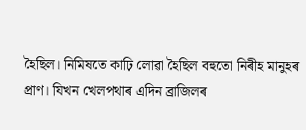হৈছিল। নিমিষতে কাঢ়ি লোৱা হৈছিল বহুতো নিৰীহ মানুহৰ প্ৰাণ। যিখন খেলপথাৰ এদিন ব্ৰাজিলৰ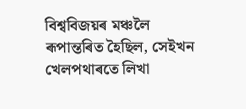বিশ্ববিজয়ৰ মঞ্চলৈ ৰূপান্তৰিত হৈছিল, সেইখন খেলপথাৰতে লিখা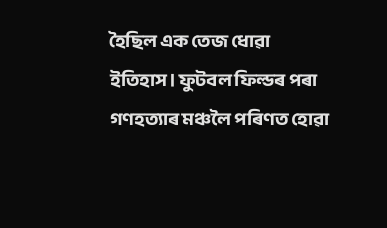হৈছিল এক তেজ ধোৱা ইতিহাস। ফুটবল ফিল্ডৰ পৰা গণহত্যাৰ মঞ্চলৈ পৰিণত হোৱা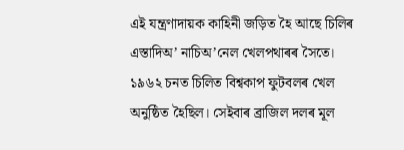এই যন্ত্ৰণাদায়ক কাহিনী জড়িত হৈ আছে চিলিৰ এস্তাদিঅ’ নাচিঅ’নেল খেলপথাৰৰ সৈতে।
১৯৬২ চনত চিলিত বিশ্বকাপ ফুটবলৰ খেল অনুষ্ঠিত হৈছিল। সেইবাৰ ব্ৰাজিল দলৰ মূল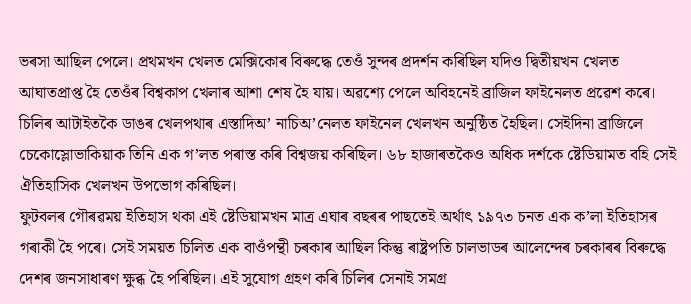ভৰসা আছিল পেলে। প্ৰথমখন খেলত মেক্সিকোৰ বিৰুদ্ধে তেওঁ সুন্দৰ প্ৰদৰ্শন কৰিছিল যদিও দ্বিতীয়খন খেলত আঘাতপ্ৰাপ্ত হৈ তেওঁৰ বিশ্বকাপ খেলাৰ আশা শেষ হৈ যায়। অৱশ্যে পেলে অবিহনেই ব্ৰাজিল ফাইনেলত প্ৰৱেশ কৰে। চিলিৰ আটাইতকৈ ডাঙৰ খেলপথাৰ এস্তাদিঅ’ নাচিঅ’নেলত ফাইনেল খেলখন অনুষ্ঠিত হৈছিল। সেইদিনা ব্ৰাজিলে চেকোস্লোভাকিয়াক তিনি এক গ’লত পৰাস্ত কৰি বিশ্বজয় কৰিছিল। ৬৮ হাজাৰতকৈও অধিক দৰ্শকে ষ্টেডিয়ামত বহি সেই ঐতিহাসিক খেলখন উপভোগ কৰিছিল।
ফুটবলৰ গৌৰৱময় ইতিহাস থকা এই ষ্টেডিয়ামখন মাত্ৰ এঘাৰ বছৰৰ পাছতেই অৰ্থাৎ ১৯৭৩ চনত এক ক’লা ইতিহাসৰ গৰাকী হৈ পৰে। সেই সময়ত চিলিত এক বাওঁপন্থী চৰকাৰ আছিল কিন্তু ৰাষ্ট্ৰপতি চালভাডৰ আলেন্দেৰ চৰকাৰৰ বিৰুদ্ধে দেশৰ জনসাধাৰণ ক্ষুব্ধ হৈ পৰিছিল। এই সুযোগ গ্ৰহণ কৰি চিলিৰ সেনাই সমগ্ৰ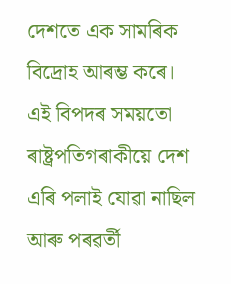দেশতে এক সামৰিক বিদ্ৰোহ আৰম্ভ কৰে। এই বিপদৰ সময়তো ৰাষ্ট্ৰপতিগৰাকীয়ে দেশ এৰি পলাই যোৱা নাছিল আৰু পৰৱৰ্তী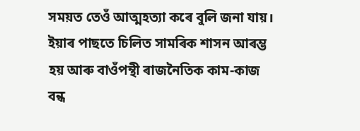সময়ত তেওঁ আত্মহত্যা কৰে বুলি জনা যায়। ইয়াৰ পাছতে চিলিত সামৰিক শাসন আৰম্ভ হয় আৰু বাওঁপন্থী ৰাজনৈতিক কাম-কাজ বন্ধ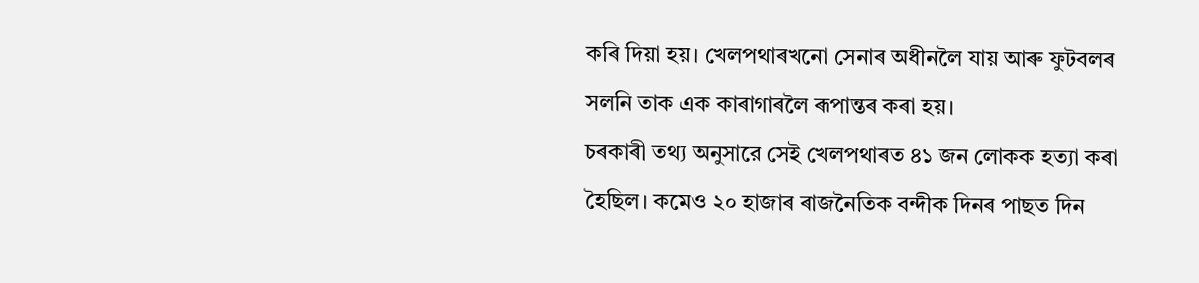কৰি দিয়া হয়। খেলপথাৰখনো সেনাৰ অধীনলৈ যায় আৰু ফুটবলৰ সলনি তাক এক কাৰাগাৰলৈ ৰূপান্তৰ কৰা হয়।
চৰকাৰী তথ্য অনুসারে সেই খেলপথাৰত ৪১ জন লোকক হত্যা কৰা হৈছিল। কমেও ২০ হাজাৰ ৰাজনৈতিক বন্দীক দিনৰ পাছত দিন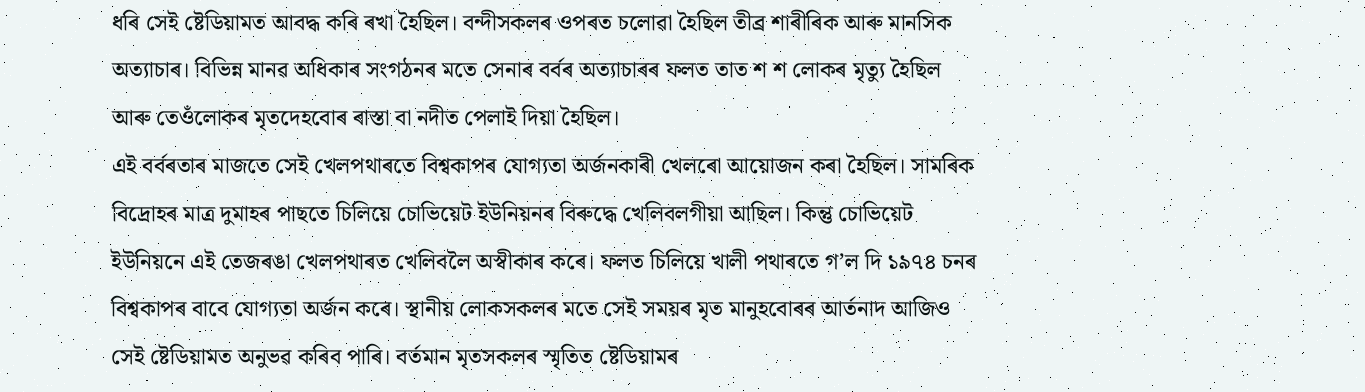ধৰি সেই ষ্টেডিয়ামত আবদ্ধ কৰি ৰখা হৈছিল। বন্দীসকলৰ ওপৰত চলোৱা হৈছিল তীব্ৰ শাৰীৰিক আৰু মানসিক অত্যাচাৰ। বিভিন্ন মানৱ অধিকাৰ সংগঠনৰ মতে সেনাৰ বৰ্বৰ অত্যাচাৰৰ ফলত তাত শ শ লোকৰ মৃত্যু হৈছিল আৰু তেওঁলোকৰ মৃতদেহবোৰ ৰাস্তা বা নদীত পেলাই দিয়া হৈছিল।
এই বৰ্বৰতাৰ মাজতে সেই খেলপথাৰতে বিশ্বকাপৰ যোগ্যতা অৰ্জনকাৰী খেলৰো আয়োজন কৰা হৈছিল। সামৰিক বিদ্ৰোহৰ মাত্ৰ দুমাহৰ পাছতে চিলিয়ে চোভিয়েট ইউনিয়নৰ বিৰুদ্ধে খেলিবলগীয়া আছিল। কিন্তু চোভিয়েট ইউনিয়নে এই তেজৰঙা খেলপথাৰত খেলিবলৈ অস্বীকাৰ কৰে। ফলত চিলিয়ে খালী পথাৰতে গ’ল দি ১৯৭৪ চনৰ বিশ্বকাপৰ বাবে যোগ্যতা অৰ্জন কৰে। স্থানীয় লোকসকলৰ মতে সেই সময়ৰ মৃত মানুহবোৰৰ আৰ্তনাদ আজিও সেই ষ্টেডিয়ামত অনুভৱ কৰিব পাৰি। বৰ্তমান মৃতসকলৰ স্মৃতিত ষ্টেডিয়ামৰ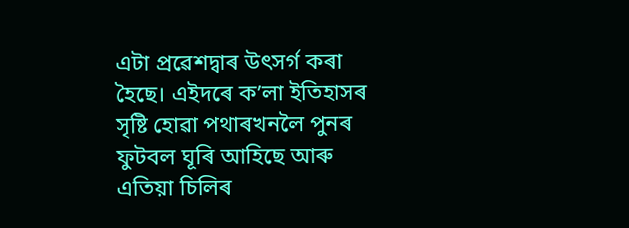এটা প্ৰৱেশদ্বাৰ উৎসৰ্গ কৰা হৈছে। এইদৰে ক’লা ইতিহাসৰ সৃষ্টি হোৱা পথাৰখনলৈ পুনৰ ফুটবল ঘূৰি আহিছে আৰু এতিয়া চিলিৰ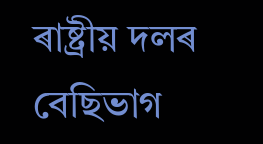ৰাষ্ট্ৰীয় দলৰ বেছিভাগ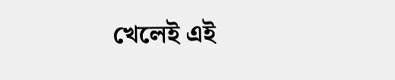খেলেই এই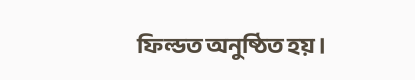ফিল্ডত অনুষ্ঠিত হয়।